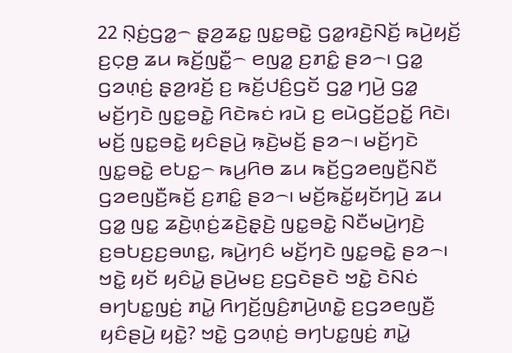22 ꤡ꤫ꤢꤦ꤬ꤞꤤ꤭꤮ ꤔ꤫ꤤ꤬ꤘꤢ꤭ ꤜꤢ꤭ꤋꤢꤧ꤭ ꤞꤤ꤭ꤙꤢꤧ꤬ꤡꤢꤩ꤬ ꤒꤣꤧ꤬ꤟꤢꤩ꤬ ꤢ꤬ꤍ꤫ꤥ꤬ ꤘꤣ ꤒꤢꤩ꤬ꤜꤢꤪ꤭꤮ ꤕꤜꤤ꤭ ꤢ꤬ꤊꤢꤨ꤭ ꤔꤤ꤮꤯ ꤞꤤ꤭ ꤞꤤꤛ꤫ꤢꤦ꤬ ꤔ꤫ꤤ꤬ꤙꤢꤩ꤬ ꤢ꤬ ꤒꤢꤩ꤬ꤓꤢꤨ꤬ꤞꤢꤩ ꤞꤤ꤭ ꤚꤣꤧ꤬ ꤞꤤ꤭ ꤗꤢꤩ꤬ꤚꤢꤧ ꤜꤢ꤭ꤋꤢꤧ꤭ ꤖꤢꤧꤒꤢꤦ ꤙꤣꤧ ꤢ꤬ ꤕꤣꤧꤞꤢꤩ꤬ꤑꤢꤩ꤭ ꤖꤢꤧ꤯ ꤗꤢꤩ꤬ ꤜꤢ꤭ꤋꤢꤧ꤭ ꤟꤢꤨꤔꤣꤧ꤬ ꤒ꤫ꤢꤧ꤬ꤗꤢꤩ꤬ ꤔꤤ꤮꤯ ꤗꤢꤩ꤬ꤚꤢꤧ ꤜꤢ꤭ꤋꤢꤧ꤭ ꤕꤝꤢ꤭꤮ ꤒꤣ꤬ꤖꤥ ꤘꤣ ꤒꤢꤩ꤬ꤞꤤꤕꤜꤢꤪ꤬ꤡꤢꤪ ꤞꤤꤕꤜꤢꤪ꤬ꤒꤢꤩ꤬ ꤢ꤬ꤊꤢꤨ꤭ ꤔꤤ꤮꤯ ꤗꤢꤩ꤬ꤒꤢꤩ꤭ꤟꤢꤩꤚꤣꤧ꤬ ꤘꤣ ꤞꤤ꤭ ꤜꤢ꤭ ꤘꤢꤧ꤬ꤛ꤫ꤢꤦ꤬ꤘꤢꤧ꤬ꤔ꤫ꤢꤧ꤬ ꤜꤢ꤭ꤋꤢꤧ꤭ ꤡꤢꤪꤗꤣꤧ꤬ꤚꤢꤧ꤬ ꤢ꤬ꤋꤝꤢ꤬ꤢ꤬ꤋꤛꤢ꤭, ꤒꤣꤧ꤬ꤚꤢꤨ ꤗꤢꤩ꤬ꤚꤢꤧ ꤜꤢ꤭ꤋꤢꤧ꤭ ꤔꤤ꤮꤯
ꤠꤢꤧ꤭ ꤟꤢꤩ ꤟꤢꤨꤣꤧ꤭ ꤔꤣꤧ꤬ꤗꤢ꤬ ꤢ꤬ꤞꤢꤧꤔꤢꤧ ꤠꤢꤧ꤭ ꤢꤧꤡꤢꤦ ꤋꤚꤝꤢ꤭ꤜꤢꤦ꤬ ꤊꤣꤧ꤭ ꤖꤚꤢꤩ꤬ꤜꤢꤨ꤬ꤊꤣꤧ꤬ꤛꤢꤧ꤭ ꤢ꤬ꤞꤤꤕꤜꤢꤪ꤬ ꤟꤢꤨꤔꤣꤧ꤬ ꤟꤢꤧ꤭? ꤠꤢꤧ꤭ ꤞꤤꤛ꤫ꤢꤦ꤬ ꤋꤚꤝꤢ꤭ꤜꤢꤦ꤬ ꤊꤣꤧ꤭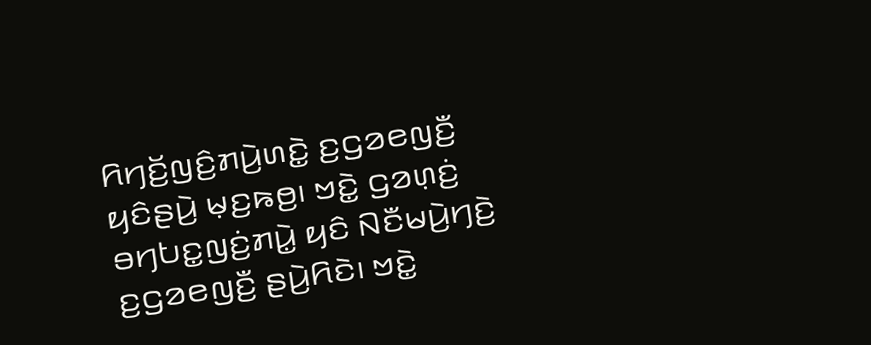ꤖꤚꤢꤩ꤬ꤜꤢꤨ꤬ꤊꤣꤧ꤬ꤛꤢꤧ꤭ ꤢ꤬ꤞꤤꤕꤜꤢꤪ꤬ ꤟꤢꤨꤔꤣꤧ꤬ ꤗ꤫ꤢ꤬ꤒꤥ꤬꤯ ꤠꤢꤧ꤭ ꤞꤤꤛ꤫ꤢꤦ꤬ ꤋꤚꤝꤢ꤭ꤜꤢꤦ꤬ꤊꤣꤧ꤭ ꤟꤢꤨ ꤡꤢꤪꤗꤣꤧ꤬ꤚꤢꤧ꤬ ꤢ꤬ꤞꤤꤕꤜꤢꤪ꤬ ꤔꤣꤧ꤬ꤖꤢꤧ꤯ ꤠꤢꤧ꤭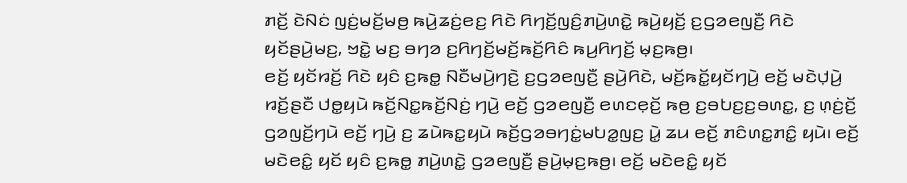ꤊꤢꤩ꤬ ꤢꤧꤡꤢꤦ ꤜꤢꤦ꤬ꤗꤢꤩ꤬ꤗꤥ꤬ ꤒꤣꤧ꤬ꤘꤢꤦ꤬ꤕꤢ꤬ ꤖꤢꤧ ꤖꤚꤢꤩ꤬ꤜꤢꤨ꤬ꤊꤣꤧ꤬ꤛꤢꤧ꤭ ꤒꤣꤧ꤬ꤟꤢꤩ꤬ ꤢ꤬ꤞꤤꤕꤜꤢꤪ꤬ ꤖꤢꤧ ꤟꤢꤩꤔꤣꤧ꤬ꤗꤢ꤬, ꤠꤢꤧ꤭ ꤗꤢ꤬ ꤋꤚꤤ ꤢ꤬ꤖꤚꤢꤩ꤬ꤗꤢꤩ꤬ꤒꤢꤩ꤬ꤖꤢꤨ ꤒꤣ꤬ꤖꤚꤢꤩ꤬ ꤗ꤫ꤢ꤬ꤒꤥ꤬꤯
ꤕꤢꤩ꤬ ꤟꤢꤩꤙꤢꤩ꤬ ꤖꤢꤧ ꤟꤢꤨ ꤢ꤬ꤒꤥ꤭ ꤡꤢꤪꤗꤣꤧ꤬ꤚꤢꤧ꤬ ꤢ꤬ꤞꤤꤕꤜꤢꤪ꤬ ꤔꤣꤧ꤬ꤖꤢꤧ, ꤗꤢꤩ꤬ꤒꤢꤩ꤭ꤟꤢꤩꤚꤣꤧ꤬ ꤕꤢꤩ꤬ ꤗꤢꤧꤓ꤫ꤣꤧ꤬ ꤙꤢꤩ꤬ꤔꤢꤪ ꤓꤥ꤭ꤟꤣꤧ ꤒꤢꤩ꤬ꤡꤢ꤭ꤒꤢꤩ꤬ꤡꤢꤦ꤬ ꤚꤣꤧ꤬ ꤕꤢꤩ꤬ ꤞꤤꤕꤜꤢꤪ꤬ ꤕꤛꤢꤕ꤫ꤢꤩ꤬ ꤒꤥ꤬ ꤢ꤬ꤋꤝꤢ꤬ꤢ꤬ꤋꤛꤢ꤭, ꤢ꤬ ꤛ꤫ꤢꤦ꤬ꤢꤩ꤬ ꤞꤤꤜꤢꤩ꤬ꤚꤣꤧ ꤕꤢꤩ꤬ ꤚꤣꤧ꤬ ꤢ꤬ ꤘꤣꤧꤒꤢ꤭ꤟꤣꤧ ꤒꤢꤩ꤬ꤞꤤꤋꤚꤢꤦ꤭ꤗꤝꤤ꤭ꤜꤢ꤬ ꤣꤧ꤭ ꤘꤣ ꤕꤢꤩ꤬ ꤊꤢꤨꤛꤢ꤭ꤊꤢꤨ꤭ ꤟꤣꤧ꤯ ꤕꤢꤩ꤬ ꤗꤢꤧꤕꤢꤨ꤭ ꤟꤢꤩ ꤟꤢꤨ ꤢ꤬ꤒꤥ꤭ ꤊꤣꤧ꤬ꤛꤢꤧ꤭ ꤞꤤꤕꤜꤢꤪ꤬ ꤔꤣꤧ꤬ꤗ꤫ꤢ꤬ꤒꤥ꤬꤯ ꤕꤢꤩ꤬ ꤗꤢꤧꤕꤢꤨ꤭ ꤟꤢꤩ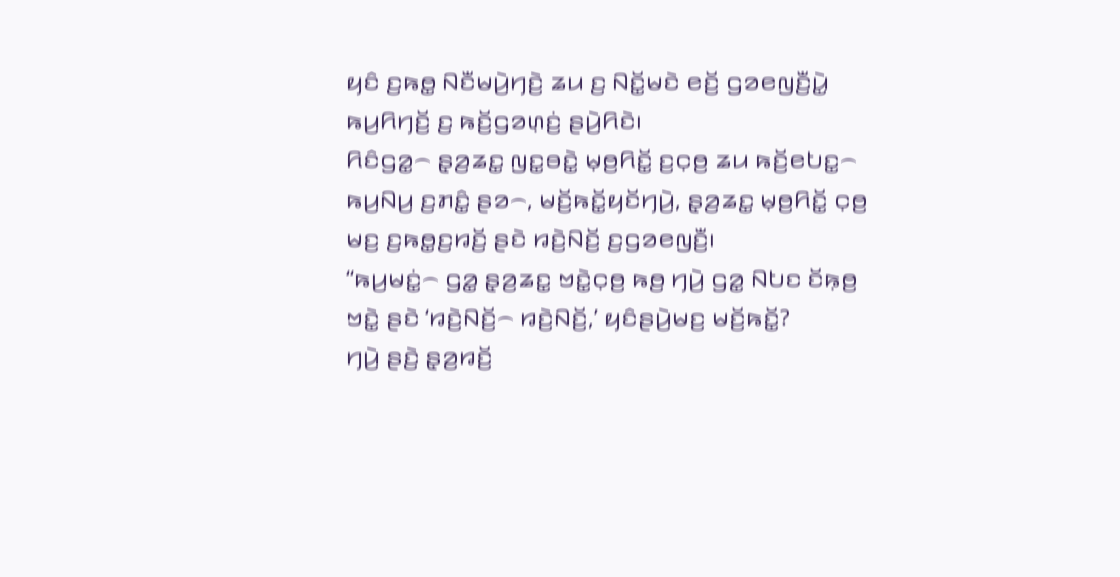ꤟꤢꤨ ꤢ꤬ꤒꤥ꤭ ꤡꤢꤪꤗꤣꤧ꤬ꤚꤢꤧ꤬ ꤘꤣ ꤢ꤬ ꤡꤢꤩ꤭ꤗꤢꤧ ꤕꤢꤩ꤬ ꤞꤤꤕꤜꤢꤪ꤬ꤣꤧ꤭ ꤒꤣ꤬ꤖꤚꤢꤩ꤬ ꤢ꤬ ꤒꤢꤩ꤬ꤞꤤꤛ꤫ꤢꤦ꤬ ꤔꤣꤧ꤬ꤖꤢꤧ꤯
ꤖꤢꤨꤞꤤ꤭꤮ ꤔ꤫ꤤ꤬ꤘꤢ꤭ ꤜꤢ꤭ꤋꤢꤧ꤭ ꤗ꤫ꤥ꤬ꤖꤢꤩ꤭ ꤢ꤬ꤍ꤫ꤥ꤬ ꤘꤣ ꤒꤢꤩ꤬ꤕꤝꤢ꤭꤮ ꤒꤣ꤬ꤡꤣ꤬ ꤢ꤬ꤊꤢꤨ꤭ ꤔꤤ꤮, ꤗꤢꤩ꤬ꤒꤢꤩ꤭ꤟꤢꤩꤚꤣꤧ꤬, ꤔ꤫ꤤ꤬ꤘꤢ꤭ ꤗ꤫ꤥ꤬ꤖꤢꤩ꤭ ꤍ꤫ꤥ꤬ ꤗꤢ꤬ ꤢ꤬ꤒꤥ꤭ꤢ꤬ꤙꤢꤩ꤬ ꤔꤢꤧ ꤙꤢꤧ꤬ꤡꤢꤩ꤬ ꤢ꤬ꤞꤤꤕꤜꤢꤪ꤬꤯
“ꤒꤣ꤬ꤗꤢꤦ꤭꤮ ꤞꤤ꤭ ꤔ꤫ꤤ꤬ꤘꤢ꤭ ꤠꤢꤧ꤭ꤍ꤫ꤥ꤬ ꤒꤥ꤬ ꤚꤣꤧ꤬ ꤞꤤ꤭ ꤡꤝꤢ ꤢꤩꤒ꤫ꤥ꤬ ꤠꤢꤧ꤭ ꤔꤢꤧ ‘ꤙꤢꤧ꤬ꤡꤢꤩ꤬꤮ ꤙꤢꤧ꤬ꤡꤢꤩ꤬,’ ꤟꤢꤨꤔꤣꤧ꤬ꤗꤢ꤬ ꤗꤢꤩ꤬ꤒꤢꤩ꤭?
ꤚꤣꤧ꤬ ꤔꤢꤧ꤬ ꤔ꤫ꤤ꤬ꤙꤢꤩ꤬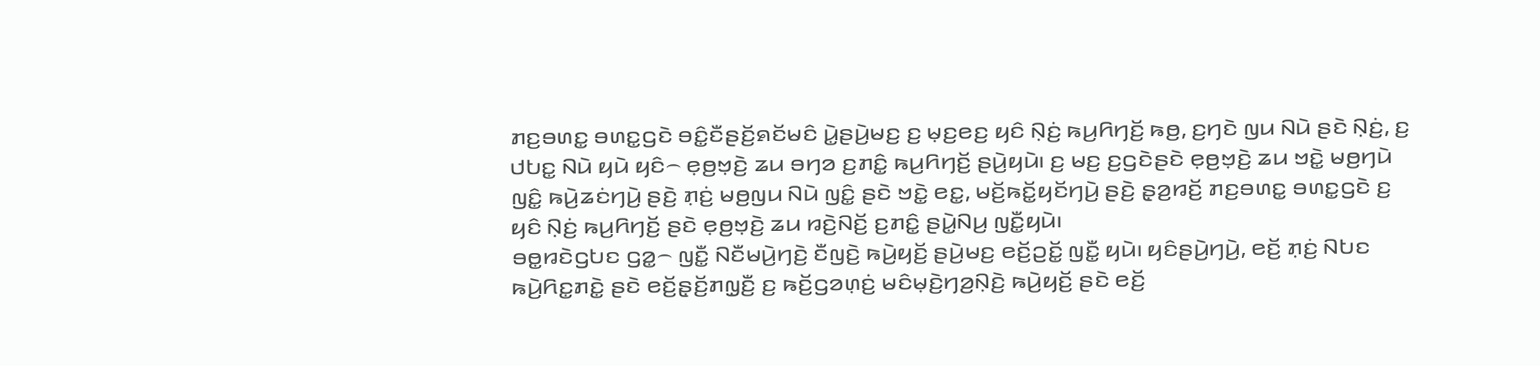ꤊꤢ꤬ꤋꤛꤢ꤭ ꤋꤛꤢ꤭ꤞꤢꤧ ꤋꤢꤨ꤭ꤢꤪꤔꤢꤩ꤬ꤎꤢꤩꤗꤢꤨ ꤣꤧ꤭ꤔꤣꤧ꤬ꤗꤢ꤬ ꤢ꤬ ꤗ꤫ꤢ꤬ꤕꤢ꤬ ꤟꤢꤨ ꤡ꤫ꤢꤦ꤬ ꤒꤣ꤬ꤖꤚꤢꤩ꤬ ꤒꤥ꤬, ꤢ꤬ꤚꤢꤧ ꤜꤣ ꤡꤣꤧ ꤔꤢꤧ ꤡ꤫ꤢꤦ꤬, ꤢ꤬ ꤓꤝꤢ꤭ ꤡꤣꤧ ꤟꤣꤧ ꤟꤢꤨ꤮ ꤕ꤫ꤥ꤬ꤠ꤫ꤢꤧ꤬ ꤘꤣ ꤋꤚꤤ ꤢ꤬ꤊꤢꤨ꤭ ꤒꤣ꤬ꤖꤚꤢꤩ꤬ ꤔꤣꤧ꤬ꤟꤣꤧ꤯ ꤢ꤬ ꤗꤢ꤬ ꤢ꤬ꤞꤢꤧꤔꤢꤧ ꤕ꤫ꤥ꤬ꤠ꤫ꤢꤧ꤬ ꤘꤣ ꤠꤢꤧ꤭ ꤗꤥ꤬ꤚꤣꤧ ꤜꤢꤨ꤭ ꤒꤣꤧ꤬ꤘꤢꤦꤚꤣꤧ꤬ ꤔꤢꤧ꤬ ꤊ꤫ꤢꤦ꤬ ꤗꤥ꤬ꤜꤣ ꤡꤣꤧ ꤜꤢꤨ꤭ ꤔꤢꤧ ꤠꤢꤧ꤭ ꤕꤢ꤭, ꤗꤢꤩ꤬ꤒꤢꤩ꤭ꤟꤢꤩꤚꤣꤧ꤬ ꤔꤢꤧ꤬ ꤔ꤫ꤤ꤬ꤙꤢꤩ꤬ ꤊꤢ꤬ꤋꤛꤢ꤭ ꤋꤛꤢ꤭ꤞꤢꤧ ꤢ꤬ ꤟꤢꤨ ꤡ꤫ꤢꤦ꤬ ꤒꤣ꤬ꤖꤚꤢꤩ꤬ ꤔꤢꤧ ꤕ꤫ꤥ꤬ꤠ꤫ꤢꤧ꤬ ꤘꤣ ꤙꤢꤧ꤬ꤡꤢꤩ꤬ ꤢ꤬ꤊꤢꤨ꤭ ꤔꤣꤧ꤭ꤡꤣ꤬ ꤜꤢꤪ꤭ꤟꤣꤧ꤯
ꤋꤥ꤭ꤙꤢꤧꤞꤝꤢ ꤞꤤ꤭꤮ ꤜꤢꤪ꤭ ꤡꤢꤪꤗꤣꤧ꤬ꤚꤢꤧ꤬ ꤢꤪꤜꤢꤧ꤬ ꤒꤣꤧ꤬ꤟꤢꤩ꤬ ꤔꤣꤧ꤬ꤗꤢ꤬ ꤕꤢꤩ꤬ꤑꤢꤩ꤭ ꤜꤢꤪ꤭ ꤟꤣꤧ꤯ ꤟꤢꤨꤔꤣꤧ꤬ꤚꤣꤧ꤬, ꤕꤢꤩ꤬ ꤊ꤫ꤢꤦ꤬ ꤡꤝꤢ ꤒꤣꤧ꤬ꤖꤢ꤭ꤊꤢꤧ꤭ ꤔꤢꤧ ꤕꤢꤩ꤬ꤔ꤫ꤢꤩ꤬ꤊꤜ꤫ꤢꤪ꤬ ꤢ꤬ ꤒꤢꤩ꤬ꤞꤤꤛ꤫ꤢꤦ꤬ ꤗꤢꤨꤗ꤫ꤢꤧ꤬ꤚꤤ꤬ꤡ꤫ꤢꤧ꤬ ꤒꤣꤧ꤬ꤟꤢꤩ꤬ ꤔꤢꤧ ꤕꤢꤩ꤬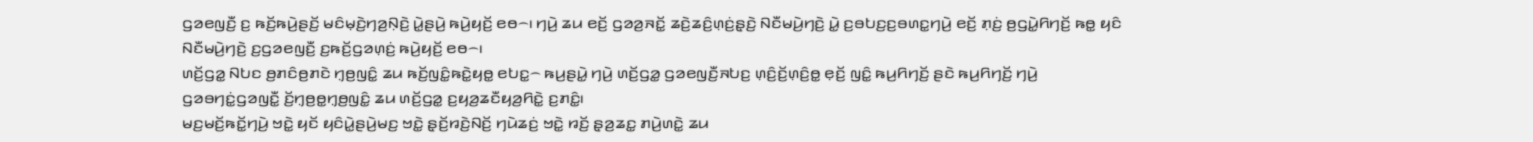ꤞꤤꤕꤜꤢꤪ꤬ ꤢ꤬ ꤒꤢꤩ꤬ꤒꤣꤧ꤬ꤔꤢꤩ꤬ ꤗꤢꤨꤗ꤫ꤢꤧ꤬ꤚꤤ꤬ꤡ꤫ꤢꤧ꤬ ꤣꤧ꤭ꤔꤣꤧ꤬ ꤒꤣꤧ꤬ꤟꤢꤩ꤬ ꤕꤥ꤮꤯ ꤚꤣꤧ꤬ ꤘꤣ ꤕꤢꤩ꤬ ꤞꤤꤤ꤬ꤏꤢꤩ꤭ ꤘꤢꤧ꤬ꤘꤢꤨ꤬ꤛ꤫ꤢꤦ꤬ꤔ꤫ꤢꤧ꤬ ꤡꤢꤪꤗꤣꤧ꤬ꤚꤢꤧ꤬ ꤣꤧ꤭ ꤢ꤬ꤋꤝꤢ꤬ꤢ꤬ꤋꤛꤢ꤭ꤚꤣꤧ꤬ ꤕꤢꤩ꤬ ꤊ꤫ꤢꤦ꤬ ꤥ꤬ꤞꤣꤧ꤭ꤖꤚꤢꤩ꤬ ꤒꤥ꤭ ꤟꤢꤨ ꤡꤢꤪꤗꤣꤧ꤬ꤚꤢꤧ꤬ ꤢ꤬ꤞꤤꤕꤜꤢꤪ꤬ ꤢ꤬ꤒꤢꤩ꤬ꤞꤤꤛ꤫ꤢꤦ꤬ ꤒꤣꤧ꤬ꤟꤢꤩ꤬ ꤕꤥ꤮꤯
ꤛꤢꤩ꤬ꤞꤤ꤭ ꤡꤝꤢ ꤥ꤬ꤊꤢꤨꤥ꤬ꤊꤢꤧ ꤚ꤫ꤥ꤬ꤜꤢꤨ꤭ ꤘꤣ ꤒꤢꤩ꤬ꤜꤢꤨ꤭ꤒꤢꤧ꤭ꤟꤥ꤭ ꤕꤝꤢ꤭꤮ ꤒꤣ꤬ꤔꤣꤧ꤭ ꤚꤣꤧ꤬ ꤛꤢꤩ꤬ꤞꤤ꤭ ꤞꤤꤕꤜꤢꤪ꤬ꤏꤝꤢ꤬ ꤛ꤫ꤢꤨ꤬ꤢꤩ꤬ꤛ꤫ꤢꤨ꤬ꤥ꤭ ꤕ꤫ꤢꤩ꤬ ꤜꤢꤨ꤭ ꤒꤣ꤬ꤖꤚꤢꤩ꤬ ꤔꤢꤧ ꤒꤣ꤬ꤖꤚꤢꤩ꤬ ꤚꤣꤧ꤬ ꤞꤤꤋꤚꤢꤦ꤭ꤞꤤꤜꤢꤪ꤭ ꤢꤩ꤬ꤚ꤫ꤥ꤬ꤥ꤭ꤚ꤫ꤥ꤬ꤜꤢꤨ꤭ ꤘꤣ ꤛꤢꤩ꤬ꤞꤤ꤭ ꤢ꤬ꤟꤤ꤬ꤘꤢꤪꤟꤤ꤬ꤖꤢꤧ꤭ ꤢ꤬ꤊꤢꤨ꤭꤯
ꤗꤢ꤬ꤗꤢꤩ꤬ꤒꤢꤩ꤭ꤚꤣꤧ꤬ ꤠꤢꤧ꤭ ꤟꤢꤩ ꤟꤢꤨꤣꤧ꤭ꤔꤣꤧ꤬ꤗꤢ꤬ ꤠꤢꤧ꤭ ꤔ꤫ꤢꤩ꤬ꤙꤢꤧ꤬ꤡꤢꤩ꤬ ꤚꤣꤧꤘꤢꤦ꤬ ꤠꤢꤧ꤭ ꤙꤢꤩ꤬ ꤔ꤫ꤤ꤬ꤘꤢ꤭ ꤊꤣꤧ꤬ꤛꤢꤧ꤭ ꤘꤣ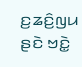ꤢ꤬ꤘꤢꤨ꤬ꤜꤣ ꤔꤢꤧ ꤠꤢꤧ꤭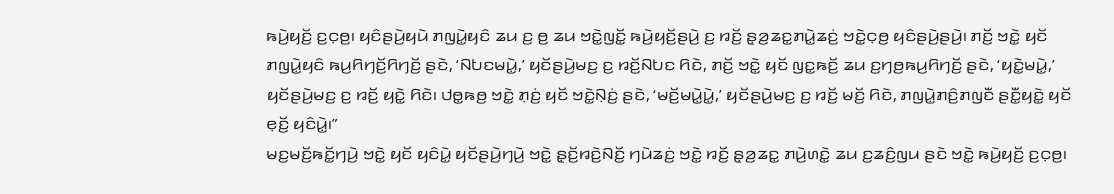ꤒꤣꤧ꤬ꤟꤢꤩ꤬ ꤢ꤬ꤍ꤫ꤥ꤬꤯ ꤟꤢꤨꤔꤣꤧ꤬ꤟꤣꤧ ꤊꤜꤣꤧ꤭ꤟꤢꤨ ꤘꤣ ꤢ꤬ ꤥ꤬ ꤘꤣ ꤠꤢꤧ꤭ꤜꤢꤩ꤭ ꤒꤣꤧ꤬ꤟꤢꤩ꤬ꤔꤣꤧ꤬ ꤢ꤬ ꤙꤢꤩ꤬ ꤔ꤫ꤤ꤬ꤘꤢ꤭ꤊꤣꤧ꤭ꤘꤢꤦ꤬ ꤠꤢꤧ꤭ꤍ꤫ꤥ꤬ ꤟꤢꤨꤔꤣꤧ꤬ꤔꤣꤧ꤬꤯ ꤊꤢꤩ꤬ ꤠꤢꤧ꤭ ꤟꤢꤩ ꤊꤜꤣꤧ꤭ꤟꤢꤨ ꤒꤣ꤬ꤖꤚꤢꤩ꤬ꤖꤚꤢꤩ꤬ ꤔꤢꤧ, ‘ꤡꤝꤢꤗꤣꤧ꤭,’ ꤟꤢꤩꤔꤣꤧ꤬ꤗꤢ꤬ ꤢ꤬ ꤙꤢꤩ꤬ꤡꤝꤢ ꤖꤢꤧ, ꤊꤢꤩ꤬ ꤠꤢꤧ꤭ ꤟꤢꤩ ꤜꤢ꤭ꤒꤢꤩ꤬ ꤘꤣ ꤢ꤬ꤚꤥ꤬ꤒꤣ꤬ꤖꤚꤢꤩ꤬ ꤔꤢꤧ, ‘ꤟꤢꤧ꤭ꤗꤣꤧ꤭,’ ꤟꤢꤩꤔꤣꤧ꤬ꤗꤢ꤬ ꤢ꤬ ꤙꤢꤩ꤬ ꤟꤢꤧ꤭ ꤖꤢꤧ꤯ ꤓꤥ꤭ꤒꤥ꤬ ꤠꤢꤧ꤭ ꤊ꤫ꤢꤦ꤬ ꤟꤢꤩ ꤠꤢꤧ꤭ꤡ꤫ꤢꤦ꤬ ꤔꤢꤧ, ‘ꤗꤢꤩ꤬ꤗꤣꤧ꤭ꤣꤧ꤭,’ ꤟꤢꤩꤔꤣꤧ꤬ꤗꤢ꤬ ꤢ꤬ ꤙꤢꤩ꤬ ꤗꤢꤩ꤬ ꤖꤢꤧ, ꤊꤜꤣꤧ꤭ꤊꤢꤨ꤬ꤊꤜꤢꤪ ꤔꤢꤪ꤭ꤟꤢꤧ꤭ ꤟꤢꤩ ꤕ꤫ꤢꤩ꤬ ꤟꤢꤨꤣꤧ꤭꤯”
ꤗꤢ꤬ꤗꤢꤩ꤬ꤒꤢꤩ꤭ꤚꤣꤧ꤬ ꤠꤢꤧ꤭ ꤟꤢꤩ ꤟꤢꤨꤣꤧ꤭ ꤟꤢꤩꤔꤣꤧ꤬ꤚꤣꤧ꤬ ꤠꤢꤧ꤭ ꤔ꤫ꤢꤩ꤬ꤙꤢꤧ꤬ꤡꤢꤩ꤬ ꤚꤣꤧꤘꤢꤦ꤬ ꤠꤢꤧ꤭ ꤙꤢꤩ꤬ ꤔ꤫ꤤ꤬ꤘꤢ꤭ ꤊꤣꤧ꤬ꤛꤢꤧ꤭ ꤘꤣ ꤢ꤬ꤘꤢꤨ꤬ꤜꤣ ꤔꤢꤧ ꤠꤢꤧ꤭ ꤒꤣꤧ꤬ꤟꤢꤩ꤬ ꤢ꤬ꤍ꤫ꤥ꤬꤯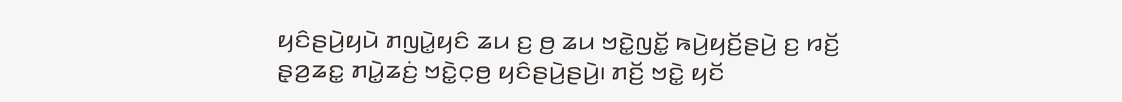ꤟꤢꤨꤔꤣꤧ꤬ꤟꤣꤧ ꤊꤜꤣꤧ꤭ꤟꤢꤨ ꤘꤣ ꤢ꤬ ꤥ꤬ ꤘꤣ ꤠꤢꤧ꤭ꤜꤢꤩ꤭ ꤒꤣꤧ꤬ꤟꤢꤩ꤬ꤔꤣꤧ꤬ ꤢ꤬ ꤙꤢꤩ꤬ ꤔ꤫ꤤ꤬ꤘꤢ꤭ ꤊꤣꤧ꤭ꤘꤢꤦ꤬ ꤠꤢꤧ꤭ꤍ꤫ꤥ꤬ ꤟꤢꤨꤔꤣꤧ꤬ꤔꤣꤧ꤬꤯ ꤊꤢꤩ꤬ ꤠꤢꤧ꤭ ꤟꤢꤩ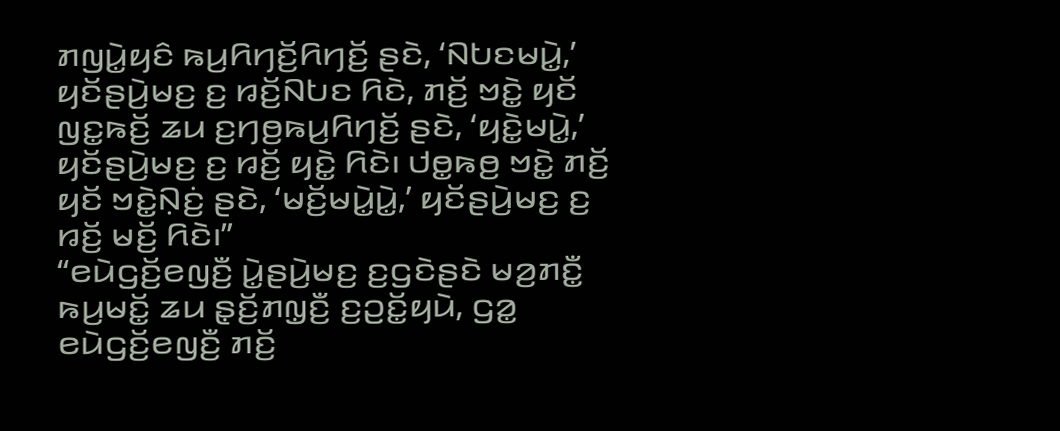ꤊꤜꤣꤧ꤭ꤟꤢꤨ ꤒꤣ꤬ꤖꤚꤢꤩ꤬ꤖꤚꤢꤩ꤬ ꤔꤢꤧ, ‘ꤡꤝꤢꤗꤣꤧ꤭,’ ꤟꤢꤩꤔꤣꤧ꤬ꤗꤢ꤬ ꤢ꤬ ꤙꤢꤩ꤬ꤡꤝꤢ ꤖꤢꤧ, ꤊꤢꤩ꤬ ꤠꤢꤧ꤭ ꤟꤢꤩ ꤜꤢ꤭ꤒꤢꤩ꤬ ꤘꤣ ꤢ꤬ꤚꤥ꤬ꤒꤣ꤬ꤖꤚꤢꤩ꤬ ꤔꤢꤧ, ‘ꤟꤢꤧ꤭ꤗꤣꤧ꤭,’ ꤟꤢꤩꤔꤣꤧ꤬ꤗꤢ꤬ ꤢ꤬ ꤙꤢꤩ꤬ ꤟꤢꤧ꤭ ꤖꤢꤧ꤯ ꤓꤥ꤭ꤒꤥ꤬ ꤠꤢꤧ꤭ ꤊꤢꤩ꤬ ꤟꤢꤩ ꤠꤢꤧ꤭ꤡ꤫ꤢꤦ꤬ ꤔꤢꤧ, ‘ꤗꤢꤩ꤬ꤗꤣꤧ꤭ꤣꤧ꤭,’ ꤟꤢꤩꤔꤣꤧ꤬ꤗꤢ꤬ ꤢ꤬ ꤙꤢꤩ꤬ ꤗꤢꤩ꤬ ꤖꤢꤧ꤯”
“ꤕꤣꤧꤞꤢꤩ꤬ꤕꤜꤢꤪ꤬ ꤣꤧ꤭ꤔꤣꤧ꤬ꤗꤢ꤬ ꤢ꤬ꤞꤢꤧꤔꤢꤧ ꤗꤤ꤬ꤊꤢꤪ꤭ ꤒꤣ꤬ꤗꤢꤩ꤭ ꤘꤣ ꤔ꤫ꤢꤩ꤬ꤊꤜ꤫ꤢꤪ꤬ ꤢ꤬ꤑꤢꤩ꤭ꤟꤣꤧ, ꤞꤤ꤭ ꤕꤣꤧꤞꤢꤩ꤬ꤕꤜꤢꤪ꤬ ꤊꤢꤩ꤬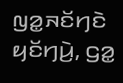ꤜꤤ꤭ꤏꤢꤩꤚꤢꤧ ꤟꤢꤩꤚꤣꤧ꤬, ꤞꤤ꤭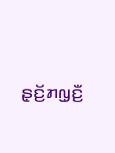ꤔ꤫ꤢꤩ꤬ꤊꤜ꤫ꤢꤪ꤬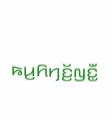ꤒꤣ꤬ꤖꤚꤢꤩ꤬ꤜꤢꤪ꤭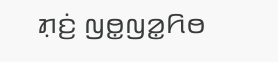ꤊ꤫ꤢꤦ꤬ ꤜꤥ꤭ꤜꤤ꤭ꤖꤥ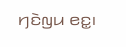ꤚꤢꤧꤜꤣ ꤕꤢ꤭꤯